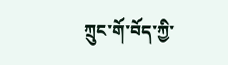ཀྲུང་གོ་བོད་ཀྱི་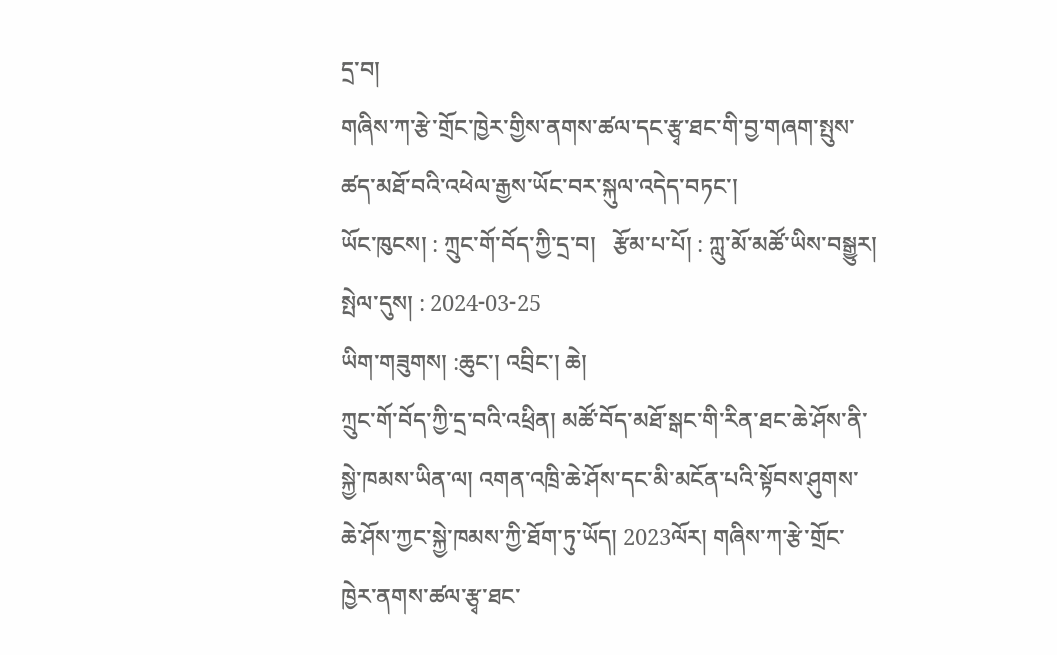དྲ་བ།
གཞིས་ཀ་རྩེ་གྲོང་ཁྱེར་གྱིས་ནགས་ཚལ་དང་རྩྭ་ཐང་གི་བྱ་གཞག་སྤུས་ཚད་མཐོ་བའི་འཕེལ་རྒྱས་ཡོང་བར་སྐུལ་འདེད་བཏང་།
ཡོང་ཁུངས། : ཀྲུང་གོ་བོད་ཀྱི་དྲ་བ།   རྩོམ་པ་པོ། : ཀླུ་མོ་མཚོ་ཡིས་བསྒྱུར།   སྤེལ་དུས། : 2024-03-25
ཡིག་གཟུགས། :ཆུང་། འབྲིང་། ཆེ།
ཀྲུང་གོ་བོད་ཀྱི་དྲ་བའི་འཕྲིན། མཚོ་བོད་མཐོ་སྒང་གི་རིན་ཐང་ཆེ་ཤོས་ནི་སྐྱེ་ཁམས་ཡིན་ལ། འགན་འཁྲི་ཆེ་ཤོས་དང་མི་མངོན་པའི་སྟོབས་ཤུགས་ཆེ་ཤོས་ཀྱང་སྐྱེ་ཁམས་ཀྱི་ཐོག་ཏུ་ཡོད། 2023ལོར། གཞིས་ཀ་རྩེ་གྲོང་ཁྱེར་ནགས་ཚལ་རྩྭ་ཐང་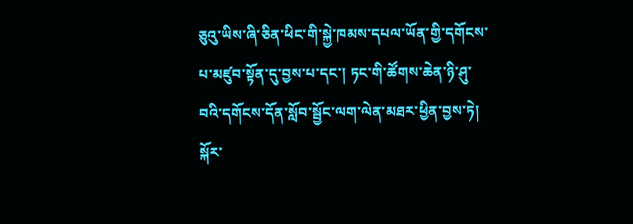ཅུའུ་ཡིས་ཞི་ཅིན་ཕིང་གི་སྐྱེ་ཁམས་དཔལ་ཡོན་གྱི་དགོངས་པ་མཛུབ་སྟོན་དུ་བྱས་པ་དང་། ཏང་གི་ཚོགས་ཆེན་ཉི་ཤུ་བའི་དགོངས་དོན་སློབ་སྦྱོང་ལག་ལེན་མཐར་ཕྱིན་བྱས་ཏེ། སྐོར་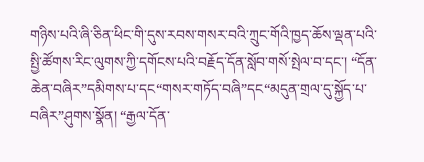གཉིས་པའི་ཞི་ཅིན་ཕིང་གི་དུས་རབས་གསར་བའི་ཀྲུང་གོའི་ཁྱད་ཆོས་ལྡན་པའི་སྤྱི་ཚོགས་རིང་ལུགས་ཀྱི་དགོངས་པའི་བརྗོད་དོན་སློབ་གསོ་སྤེལ་བ་དང་། “དོན་ཆེན་བཞིར”དམིགས་པ་དང“གསར་གཏོད་བཞི”དང“མདུན་གྲལ་དུ་སྐྱོད་པ་བཞིར”ཤུགས་སྣོན། “རྒྱལ་དོན་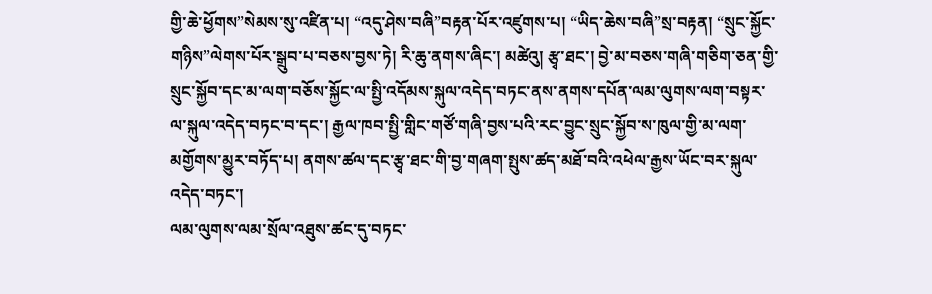གྱི་ཆེ་ཕྱོགས”སེམས་སུ་འཛིན་པ། “འདུ་ཤེས་བཞི”བརྟན་པོར་འཛུགས་པ། “ཡིད་ཆེས་བཞི”སྲ་བརྟན། “སྲུང་སྐྱོང་གཉིས”ལེགས་པོར་སྒྲུབ་པ་བཅས་བྱས་ཏེ། རི་ཆུ་ནགས་ཞིང་། མཚེའུ། རྩྭ་ཐང་། བྱེ་མ་བཅས་གཞི་གཅིག་ཅན་གྱི་སྲུང་སྐྱོབ་དང་མ་ལག་བཅོས་སྐྱོང་ལ་སྤྱི་འདོམས་སྐུལ་འདེད་བཏང་ནས་ནགས་དཔོན་ལམ་ལུགས་ལག་བསྟར་ལ་སྐུལ་འདེད་བཏང་བ་དང་། རྒྱལ་ཁབ་སྤྱི་གླིང་གཙོ་གཞི་བྱས་པའི་རང་བྱུང་སྲུང་སྐྱོབ་ས་ཁུལ་གྱི་མ་ལག་མགྱོགས་མྱུར་བཏོད་པ། ནགས་ཚལ་དང་རྩྭ་ཐང་གི་བྱ་གཞག་སྤུས་ཚད་མཐོ་བའི་འཕེལ་རྒྱས་ཡོང་བར་སྐུལ་འདེད་བཏང་།
ལམ་ལུགས་ལམ་སྲོལ་འཐུས་ཚང་དུ་བཏང་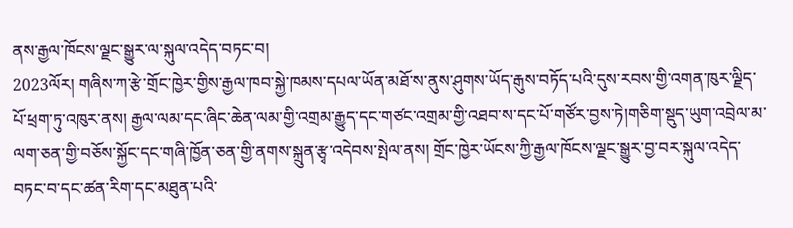ནས་རྒྱལ་ཁོངས་ལྗང་སྒྱུར་ལ་སྐུལ་འདེད་བཏང་བ།
2023ལོར། གཞིས་ཀ་རྩེ་གྲོང་ཁྱེར་གྱིས་རྒྱལ་ཁབ་སྐྱེ་ཁམས་དཔལ་ཡོན་མཐོ་ས་ནུས་ཤུགས་ཡོད་རྒུས་བཏོད་པའི་དུས་རབས་གྱི་འགན་ཁུར་ལྗིད་པོ་ཕྲག་ཏུ་འཁུར་ནས། རྒྱལ་ལམ་དང་ཞིང་ཆེན་ལམ་གྱི་འགྲམ་རྒྱུད་དང་གཙང་འགྲམ་གྱི་འཐབ་ས་དང་པོ་གཙོར་བྱས་ཏེ།གཅིག་སྡུད་ཡུག་འབྲེལ་མ་ལག་ཅན་གྱི་བཅོས་སྐྱོང་དང་གཞི་ཁྱོན་ཅན་གྱི་ནགས་སྐྲུན་རྩྭ་འདེབས་སྤེལ་ནས། གྲོང་ཁྱེར་ཡོངས་ཀྱི་རྒྱལ་ཁོངས་ལྗང་སྒྱུར་བྱ་བར་སྐུལ་འདེད་བཏང་བ་དང་ཚན་རིག་དང་མཐུན་པའི་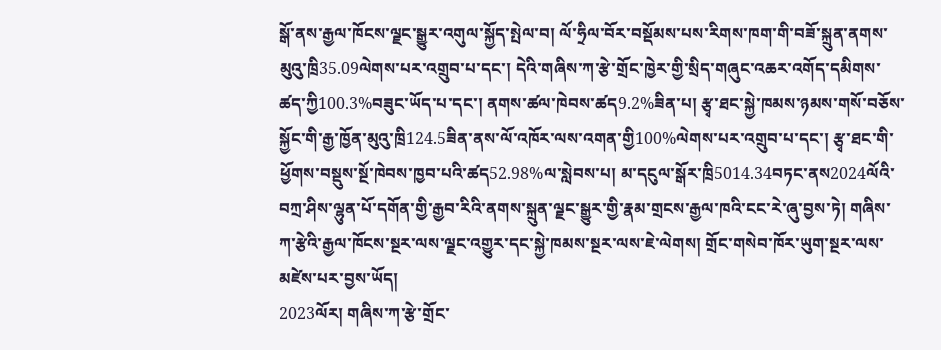སྒོ་ནས་རྒྱལ་ཁོངས་ལྗང་སྒྱུར་འགུལ་སྐྱོད་སྤེལ་བ། ལོ་ཧྲིལ་བོར་བསྡོམས་པས་རིགས་ཁག་གི་བཟོ་སྐྲུན་ནགས་མུའུ་ཁྲི35.09ལེགས་པར་འགྲུབ་པ་དང་། དེའི་གཞིས་ཀ་རྩེ་གྲོང་ཁྱེར་གྱི་སྲིད་གཞུང་འཆར་འགོད་དམིགས་ཚད་ཀྱི100.3%བཟུང་ཡོད་པ་དང་། ནགས་ཚལ་ཁེབས་ཚད9.2%ཟིན་པ། རྩྭ་ཐང་སྐྱེ་ཁམས་ཉམས་གསོ་བཅོས་སྐྱོང་གི་རྒྱ་ཁྱོན་མུའུ་ཁྲི124.5ཟིན་ནས་ལོ་འཁོར་ལས་འགན་གྱི100%ལེགས་པར་འགྲུབ་པ་དང་། རྩྭ་ཐང་གི་ཕྱོགས་བསྡུས་སྔོ་ཁེབས་ཁྱབ་པའི་ཚད52.98%ལ་སླེབས་པ། མ་དངུལ་སྒོར་ཁྲི5014.34བཏང་ནས2024ལོའི་བཀྲ་ཤིས་ལྷུན་པོ་དགོན་གྱི་རྒྱབ་རིའི་ནགས་སྐྲུན་ལྗང་སྒྱུར་གྱི་རྣམ་གྲངས་རྒྱལ་ཁའི་ངང་རེ་ཞུ་བྱས་ཏེ། གཞིས་ཀ་རྩེའི་རྒྱལ་ཁོངས་སྔར་ལས་ལྗང་འགྱུར་དང་སྐྱེ་ཁམས་སྔར་ལས་ཇེ་ལེགས། གྲོང་གསེབ་ཁོར་ཡུག་སྔར་ལས་མཛེས་པར་བྱས་ཡོད།
2023ལོར། གཞིས་ཀ་རྩེ་གྲོང་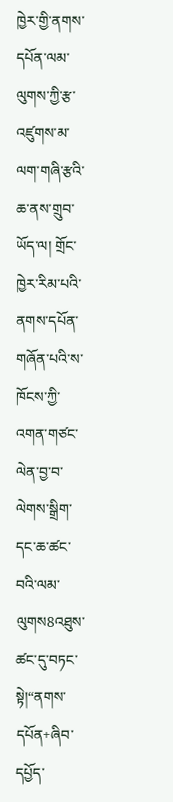ཁྱེར་གྱི་ནགས་དཔོན་ལམ་ལུགས་ཀྱི་རྩ་འཛུགས་མ་ལག་གཞི་རྩའི་ཆ་ནས་གྲུབ་ཡོད་ལ། གྲོང་ཁྱེར་རིམ་པའི་ནགས་དཔོན་གཞོན་པའི་ས་ཁོངས་ཀྱི་འགན་གཙང་ལེན་བྱ་བ་ལེགས་སྒྲིག་དང་ཆ་ཚང་བའི་ལམ་ལུགས8འཐུས་ཚང་དུ་བཏང་སྟེ།“ནགས་དཔོན+ཞིབ་དཔྱོད་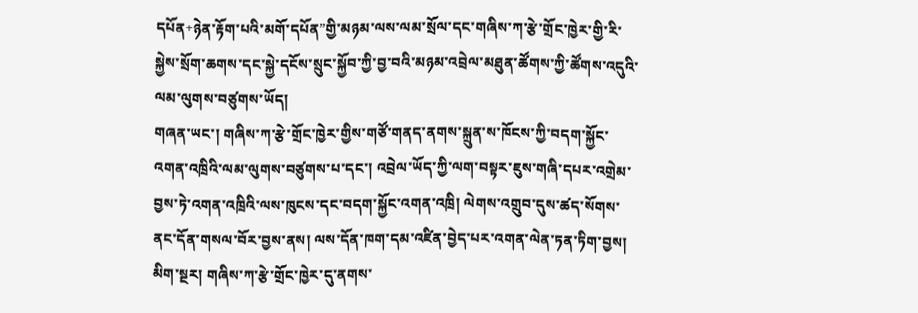དཔོན+ཉེན་རྟོག་པའི་མགོ་དཔོན”གྱི་མཉམ་ལས་ལམ་སྲོལ་དང་གཞིས་ཀ་རྩེ་གྲོང་ཁྱེར་གྱི་རི་སྐྱེས་སྲོག་ཆགས་དང་སྐྱེ་དངོས་སྲུང་སྐྱོབ་ཀྱི་བྱ་བའི་མཉམ་འབྲེལ་མཐུན་ཚོགས་ཀྱི་ཚོགས་འདུའི་ལམ་ལུགས་བཙུགས་ཡོད།
གཞན་ཡང་། གཞིས་ཀ་རྩེ་གྲོང་ཁྱེར་གྱིས་གཙོ་གནད་ནགས་སྐྲུན་ས་ཁོངས་ཀྱི་བདག་སྐྱོང་འགན་འཁྲིའི་ལམ་ལུགས་བཙུགས་པ་དང་། འབྲེལ་ཡོད་ཀྱི་ལག་བསྟར་ཇུས་གཞི་དཔར་འགྲེམ་བྱས་ཏེ་འགན་འཁྲིའི་ལས་ཁུངས་དང་བདག་སྐྱོང་འགན་འཁྲི། ལེགས་འགྲུབ་དུས་ཚད་སོགས་ནང་དོན་གསལ་བོར་བྱས་ནས། ལས་དོན་ཁག་དམ་འཛིན་བྱེད་པར་འགན་ལེན་ཏན་ཏིག་བྱས། མིག་སྔར། གཞིས་ཀ་རྩེ་གྲོང་ཁྱེར་དུ་ནགས་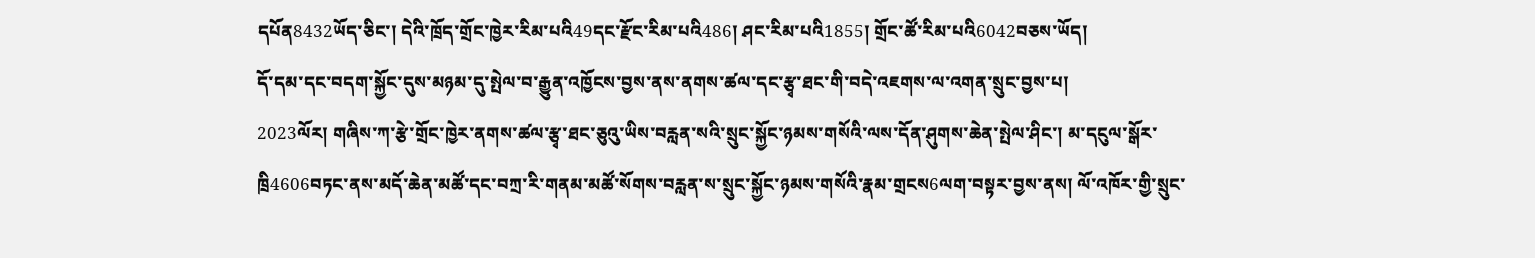དཔོན8432ཡོད་ཅིང་། དེའི་ཁྲོད་གྲོང་ཁྱེར་རིམ་པའི49དང་རྫོང་རིམ་པའི486། ཤང་རིམ་པའི1855། གྲོང་ཚོ་རིམ་པའི6042བཅས་ཡོད།
དོ་དམ་དང་བདག་སྐྱོང་དུས་མཉམ་དུ་སྤེལ་བ་རྒྱུན་འཁྱོངས་བྱས་ནས་ནགས་ཚལ་དང་རྩྭ་ཐང་གི་བདེ་འཇགས་ལ་འགན་སྲུང་བྱས་པ།
2023ལོར། གཞིས་ཀ་རྩེ་གྲོང་ཁྱེར་ནགས་ཚལ་རྩྭ་ཐང་ཅུའུ་ཡིས་བརླན་སའི་སྲུང་སྐྱོང་ཉམས་གསོའི་ལས་དོན་ཤུགས་ཆེན་སྤེལ་ཤིང་། མ་དངུལ་སྒོར་ཁྲི4606བཏང་ནས་མདོ་ཆེན་མཚོ་དང་བཀྲ་རི་གནམ་མཚོ་སོགས་བརླན་ས་སྲུང་སྐྱོང་ཉམས་གསོའི་རྣམ་གྲངས6ལག་བསྟར་བྱས་ནས། ལོ་འཁོར་གྱི་སྲུང་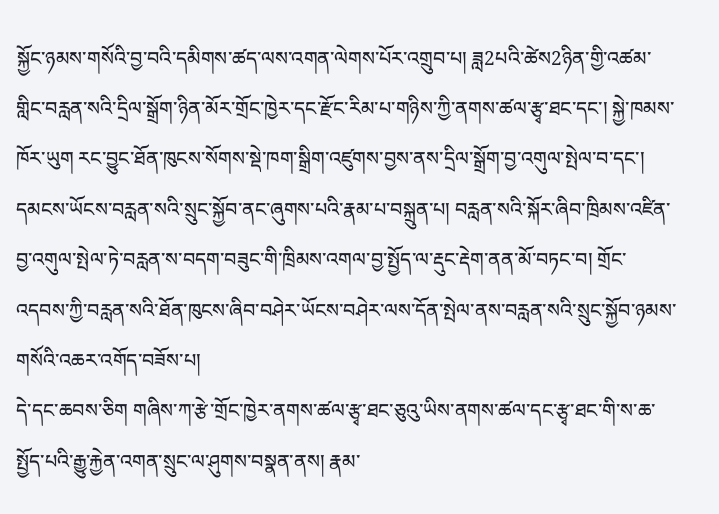སྐྱོང་ཉམས་གསོའི་བྱ་བའི་དམིགས་ཚད་ལས་འགན་ལེགས་པོར་འགྲུབ་པ། ཟླ2པའི་ཚེས2ཉིན་གྱི་འཚམ་གླིང་བརླན་སའི་དྲིལ་སྒྲོག་ཉིན་མོར་གྲོང་ཁྱེར་དང་རྫོང་རིམ་པ་གཉིས་ཀྱི་ནགས་ཚལ་རྩྭ་ཐང་དང་། སྐྱེ་ཁམས་ཁོར་ཡུག རང་བྱུང་ཐོན་ཁུངས་སོགས་སྡེ་ཁག་སྒྲིག་འཛུགས་བྱས་ནས་དྲིལ་སྒྲོག་བྱ་འགུལ་སྤེལ་བ་དང་། དམངས་ཡོངས་བརླན་སའི་སྲུང་སྐྱོབ་ནང་ཞུགས་པའི་རྣམ་པ་བསྐྲུན་པ། བརླན་སའི་སྐོར་ཞིབ་ཁྲིམས་འཛིན་བྱ་འགུལ་སྤེལ་ཏེ་བརླན་ས་བདག་བཟུང་གི་ཁྲིམས་འགལ་བྱ་སྤྱོད་ལ་རྡུང་རྡེག་ནན་མོ་བཏང་བ། གྲོང་འདབས་ཀྱི་བརླན་སའི་ཐོན་ཁུངས་ཞིབ་བཤེར་ཡོངས་བཤེར་ལས་དོན་སྤེལ་ནས་བརླན་སའི་སྲུང་སྐྱོབ་ཉམས་གསོའི་འཆར་འགོད་བཟོས་པ།
དེ་དང་ཆབས་ཅིག གཞིས་ཀ་རྩེ་གྲོང་ཁྱེར་ནགས་ཚལ་རྩྭ་ཐང་ཅུའུ་ཡིས་ནགས་ཚལ་དང་རྩྭ་ཐང་གི་ས་ཆ་སྤྱོད་པའི་རྒྱུ་རྐྱེན་འགན་སྲུང་ལ་ཤུགས་བསྣན་ནས། རྣམ་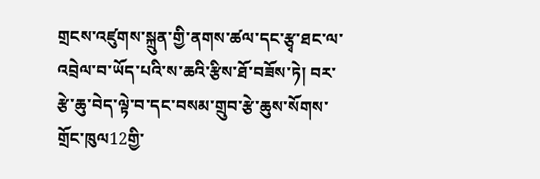གྲངས་འཛུགས་སྐྲུན་གྱི་ནགས་ཚལ་དང་རྩྭ་ཐང་ལ་འབྲེལ་བ་ཡོད་པའི་ས་ཆའི་རྩིས་ཐོ་བཟོས་ཏེ། བར་རྩེ་ཆུ་བེད་ལྟེ་བ་དང་བསམ་གྲུབ་རྩེ་ཆུས་སོགས་གྲོང་ཁུལ12གྱི་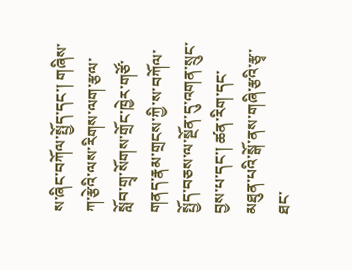ས་ཞིང་བཀོལ་སྤྱོད་དང་། གཞིས་ཀ་རྩེའི་ལས་རིགས་ལག་རྩལ་སློབ་གྲྭ་སོགས་གྲོང་ཁྱེར་གཙོ་གནད་རྣམ་གྲངས་ཀྱི་ས་བཀོལ་སྤྱོད་བཅས་ལ་སྔོན་དུ་འགན་སྲུང་བྱས་པ་དང་། ཚན་རིག་དང་མཐུན་པའི་སྒོ་ནས་གཞི་རྩའི་རྩྭ་ཐང་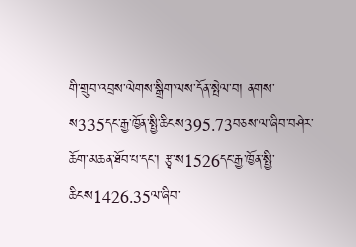གི་གྲུབ་འབྲས་ལེགས་སྒྲིག་ལས་དོན་སྤེལ་བ། ནགས་ས335དང་རྒྱ་ཁྱོན་སྤྱི་ཆིངས395.73བཅས་ལ་ཞིབ་བཤེར་ཆོག་མཆན་ཐོབ་པ་དང་། རྩྭ་ས1526དང་རྒྱ་ཁྱོན་སྤྱི་ཆིངས1426.35ལ་ཞིབ་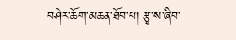བཤེར་ཆོག་མཆན་ཐོབ་པ། རྩྭ་ས་ཞིབ་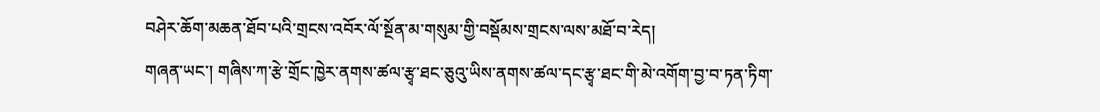བཤེར་ཆོག་མཆན་ཐོབ་པའི་གྲངས་འབོར་ལོ་སྔོན་མ་གསུམ་གྱི་བསྡོམས་གྲངས་ལས་མཐོ་བ་རེད།
གཞན་ཡང་། གཞིས་ཀ་རྩེ་གྲོང་ཁྱེར་ནགས་ཚལ་རྩྭ་ཐང་ཅུའུ་ཡིས་ནགས་ཚལ་དང་རྩྭ་ཐང་གི་མེ་འགོག་བྱ་བ་ཏན་ཏིག་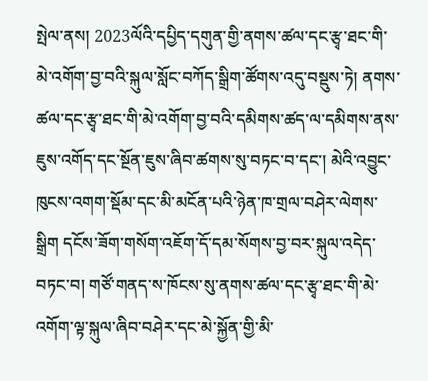སྤེལ་ནས། 2023ལོའི་དཔྱིད་དགུན་གྱི་ནགས་ཚལ་དང་རྩྭ་ཐང་གི་མེ་འགོག་བྱ་བའི་སྐུལ་སློང་བཀོད་སྒྲིག་ཚོགས་འདུ་བསྡུས་ཏེ། ནགས་ཚལ་དང་རྩྭ་ཐང་གི་མེ་འགོག་བྱ་བའི་དམིགས་ཚད་ལ་དམིགས་ནས་ཇུས་འགོད་དང་སྔོན་ཇུས་ཞིབ་ཚགས་སུ་བཏང་བ་དང་། མེའི་འབྱུང་ཁུངས་འགག་སྡོམ་དང་མི་མངོན་པའི་ཉེན་ཁ་གྲལ་བཤེར་ལེགས་སྒྲིག དངོས་ཟོག་གསོག་འཇོག་དོ་དམ་སོགས་བྱ་བར་སྐུལ་འདེད་བཏང་བ། གཙོ་གནད་ས་ཁོངས་སུ་ནགས་ཚལ་དང་རྩྭ་ཐང་གི་མེ་འགོག་ལྟ་སྐུལ་ཞིབ་བཤེར་དང་མེ་སྐྱོན་གྱི་མི་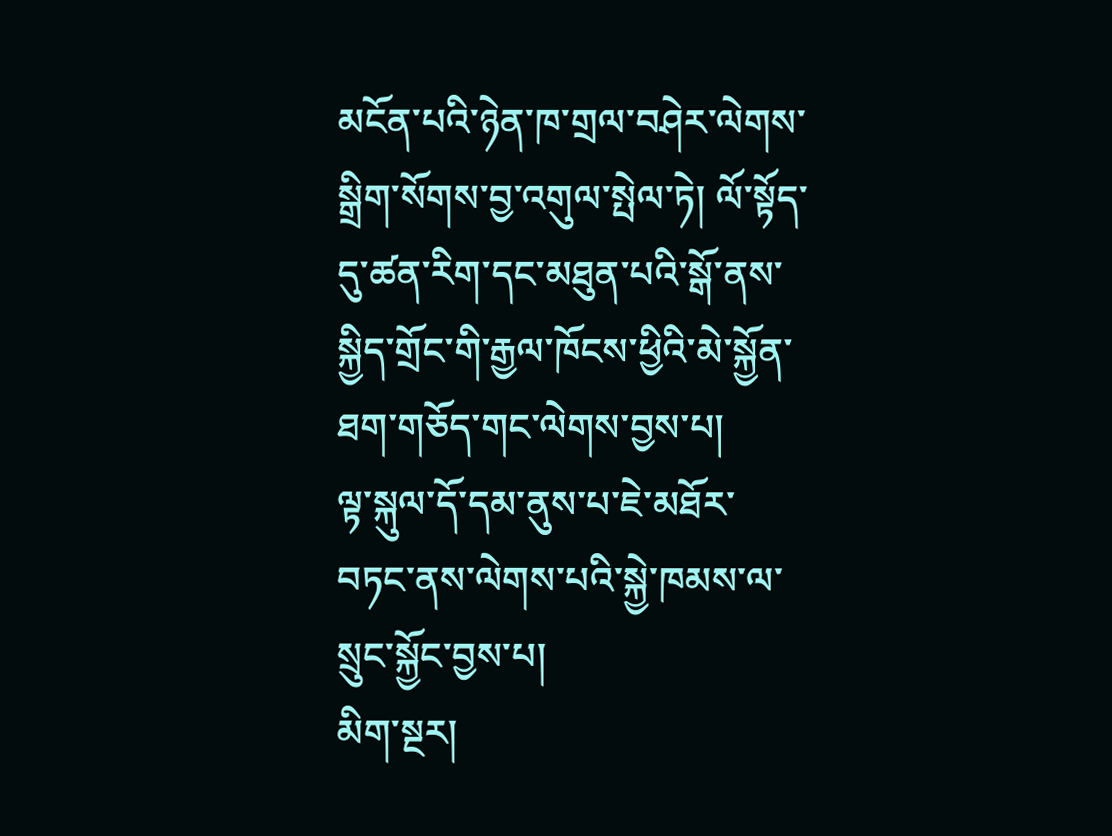མངོན་པའི་ཉེན་ཁ་གྲལ་བཤེར་ལེགས་སྒྲིག་སོགས་བྱ་འགུལ་སྤེལ་ཏེ། ལོ་སྟོད་དུ་ཚན་རིག་དང་མཐུན་པའི་སྒོ་ནས་སྐྱིད་གྲོང་གི་རྒྱལ་ཁོངས་ཕྱིའི་མེ་སྐྱོན་ཐག་གཅོད་གང་ལེགས་བྱས་པ།
ལྟ་སྐུལ་དོ་དམ་ནུས་པ་ཇེ་མཐོར་བཏང་ནས་ལེགས་པའི་སྐྱེ་ཁམས་ལ་སྲུང་སྐྱོང་བྱས་པ།
མིག་སྔར།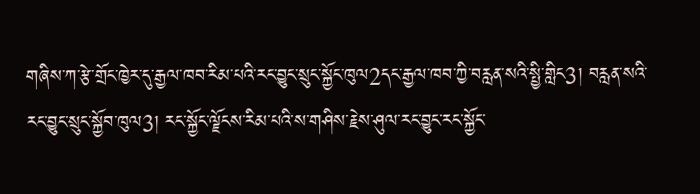གཞིས་ཀ་རྩེ་གྲོང་ཁྱེར་དུ་རྒྱལ་ཁབ་རིམ་པའི་རང་བྱུང་སྲུང་སྐྱོང་ཁུལ2དང་རྒྱལ་ཁབ་ཀྱི་བརླན་སའི་སྤྱི་གླིང3། བརླན་སའི་རང་བྱུང་སྲུང་སྐྱོབ་ཁུལ3། རང་སྐྱོང་ལྗོངས་རིམ་པའི་ས་གཤིས་རྗེས་ཤུལ་རང་བྱུང་རང་སྐྱོང་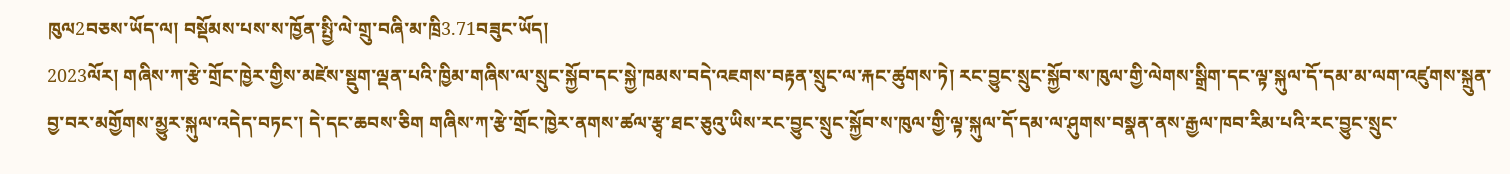ཁུལ2བཅས་ཡོད་ལ། བསྡོམས་པས་ས་ཁྱོན་སྤྱི་ལེ་གྲུ་བཞི་མ་ཁྲི3.71བཟུང་ཡོད།
2023ལོར། གཞིས་ཀ་རྩེ་གྲོང་ཁྱེར་གྱིས་མཛེས་སྡུག་ལྡན་པའི་ཁྱིམ་གཞིས་ལ་སྲུང་སྐྱོབ་དང་སྐྱེ་ཁམས་བདེ་འཇགས་བརྟན་སྲུང་ལ་རྐང་ཚུགས་ཏེ། རང་བྱུང་སྲུང་སྐྱོབ་ས་ཁུལ་གྱི་ལེགས་སྒྲིག་དང་ལྟ་སྐུལ་དོ་དམ་མ་ལག་འཛུགས་སྐྲུན་བྱ་བར་མགྱོགས་མྱུར་སྐུལ་འདེད་བཏང་། དེ་དང་ཆབས་ཅིག གཞིས་ཀ་རྩེ་གྲོང་ཁྱེར་ནགས་ཚལ་རྩྭ་ཐང་ཅུའུ་ཡིས་རང་བྱུང་སྲུང་སྐྱོབ་ས་ཁུལ་གྱི་ལྟ་སྐུལ་དོ་དམ་ལ་ཤུགས་བསྣན་ནས་རྒྱལ་ཁབ་རིམ་པའི་རང་བྱུང་སྲུང་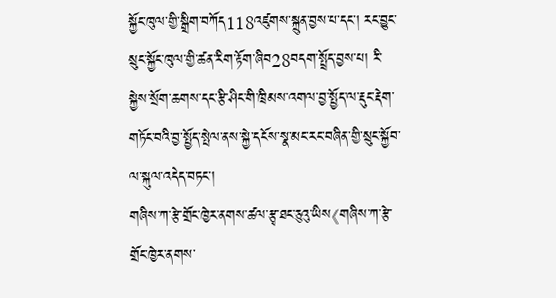སྐྱོང་ཁུལ་གྱི་སྒྲིག་བཀོད118འཛུགས་སྐྲུན་བྱས་པ་དང་། རང་བྱུང་སྲུང་སྐྱོང་ཁུལ་གྱི་ཚན་རིག་རྟོག་ཞིབ28བདག་སྤྲོད་བྱས་པ། རི་སྐྱེས་སྲོག་ཆགས་དང་རྩི་ཤིང་གི་ཁྲིམས་འགལ་བྱ་སྤྱོད་ལ་རྡུང་རྡེག་གཏོང་བའི་བྱ་སྤྱོད་སྤེལ་ནས་སྐྱེ་དངོས་སྣ་མང་རང་བཞིན་གྱི་སྲུང་སྐྱོབ་ལ་སྐུལ་འདེད་བཏང་།
གཞིས་ཀ་རྩེ་གྲོང་ཁྱེར་ནགས་ཚལ་རྩྭ་ཐང་ཅུའུ་ཡིས《གཞིས་ཀ་རྩེ་གྲོང་ཁྱེར་ནགས་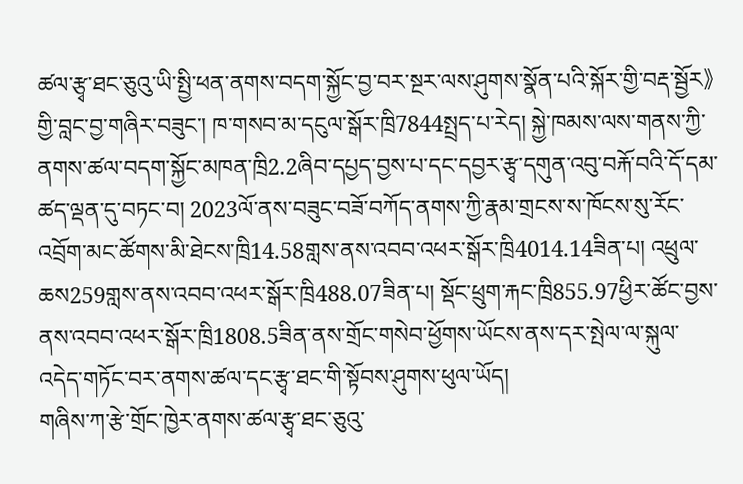ཚལ་རྩྭ་ཐང་ཅུའུ་ཡི་སྤྱི་ཕན་ནགས་བདག་སྐྱོང་བྱ་བར་སྔར་ལས་ཤུགས་སྣོན་པའི་སྐོར་གྱི་བརྡ་སྦྱོར》གྱི་བླང་བྱ་གཞིར་བཟུང་། ཁ་གསབ་མ་དངུལ་སྒོར་ཁྲི7844སྤྲད་པ་རེད། སྐྱེ་ཁམས་ལས་གནས་ཀྱི་ནགས་ཚལ་བདག་སྐྱོང་མཁན་ཁྲི2.2ཞིབ་དཔྱད་བྱས་པ་དང་དབྱར་རྩྭ་དགུན་འབུ་བརྐོ་བའི་དོ་དམ་ཚད་ལྡན་དུ་བཏང་བ། 2023ལོ་ནས་བཟུང་བཟོ་བཀོད་ནགས་ཀྱི་རྣམ་གྲངས་ས་ཁོངས་སུ་རོང་འབྲོག་མང་ཚོགས་མི་ཐེངས་ཁྲི14.58གླས་ནས་འབབ་འཕར་སྒོར་ཁྲི4014.14ཟིན་པ། འཕྲུལ་ཆས259གླས་ནས་འབབ་འཕར་སྒོར་ཁྲི488.07ཟིན་པ། སྡོང་ཕྲུག་རྐང་ཁྲི855.97ཕྱིར་ཚོང་བྱས་ནས་འབབ་འཕར་སྒོར་ཁྲི1808.5ཟིན་ནས་གྲོང་གསེབ་ཕྱོགས་ཡོངས་ནས་དར་སྤེལ་ལ་སྐུལ་འདེད་གཏོང་བར་ནགས་ཚལ་དང་རྩྭ་ཐང་གི་སྟོབས་ཤུགས་ཕུལ་ཡོད།
གཞིས་ཀ་རྩེ་གྲོང་ཁྱེར་ནགས་ཚལ་རྩྭ་ཐང་ཅུའུ་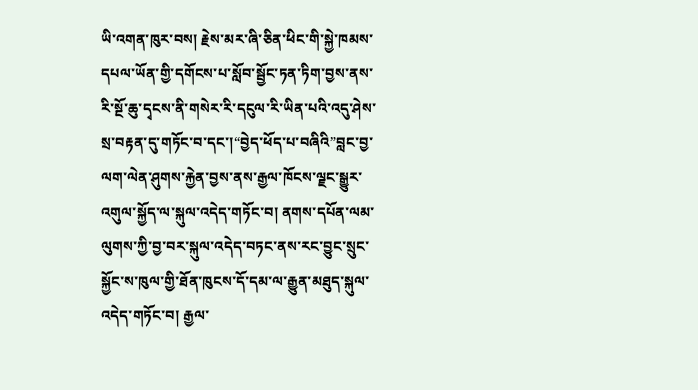ཡི་འགན་ཁུར་བས། རྗེས་མར་ཞི་ཅིན་ཕིང་གི་སྐྱེ་ཁམས་དཔལ་ཡོན་གྱི་དགོངས་པ་སློབ་སྦྱོང་ཏན་ཏིག་བྱས་ནས་རི་སྔོ་ཆུ་དྭངས་ནི་གསེར་རི་དངུལ་རི་ཡིན་པའི་འདུ་ཤེས་སྲ་བརྟན་དུ་གཏོང་བ་དང་།“བྱེད་ཕོད་པ་བཞིའི”བླང་བྱ་ལག་ལེན་ཤུགས་རྐྱེན་བྱས་ནས་རྒྱལ་ཁོངས་ལྗང་སྒྱུར་འགུལ་སྐྱོད་ལ་སྐུལ་འདེད་གཏོང་བ། ནགས་དཔོན་ལམ་ལུགས་ཀྱི་བྱ་བར་སྐུལ་འདེད་བཏང་ནས་རང་བྱུང་སྲུང་སྐྱོང་ས་ཁུལ་གྱི་ཐོན་ཁུངས་དོ་དམ་ལ་རྒྱུན་མཐུད་སྐུལ་འདེད་གཏོང་བ། རྒྱལ་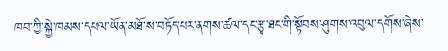ཁབ་ཀྱི་སྐྱེ་ཁམས་དཔལ་ཡོན་མཐོ་ས་བཏོད་པར་ནགས་ཚལ་དང་རྩྭ་ཐང་གི་སྟོབས་ཤུགས་འབུལ་དགོས་ཞེས་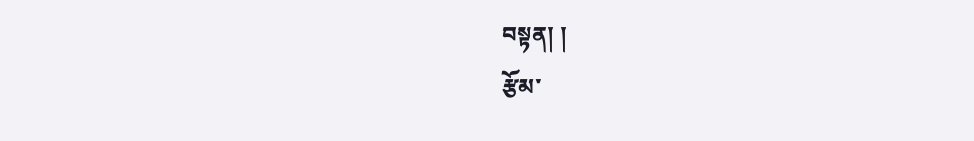བསྟན། །
རྩོམ་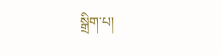སྒྲིག་པ།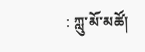: ཀླུ་མོ་མཚོ།